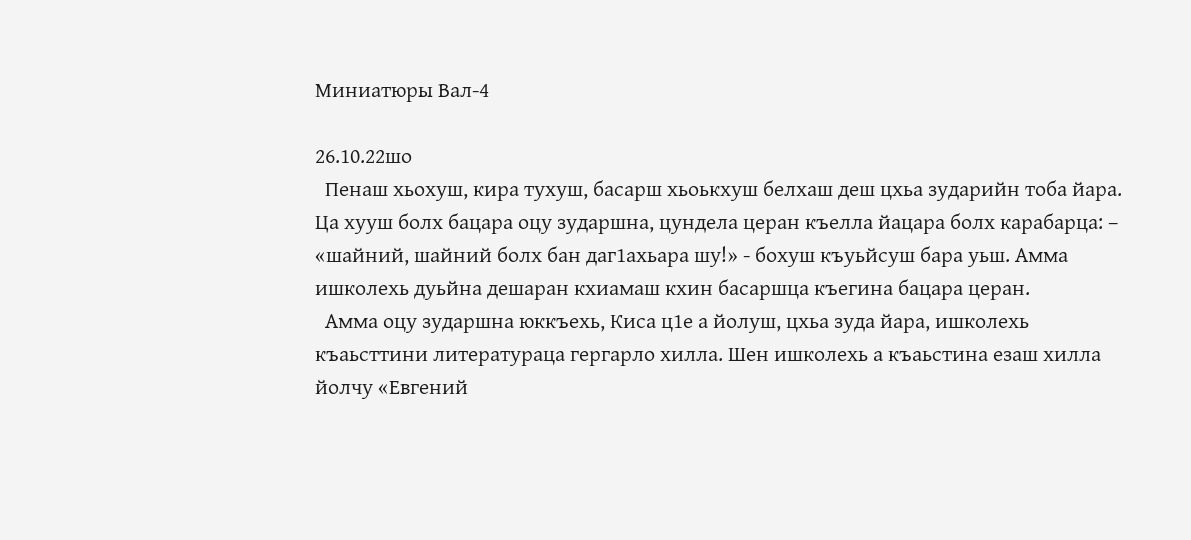Миниатюры Вал-4

26.10.22шо
  Пенаш хьохуш, кира тухуш, басарш хьоькхуш белхаш деш цхьа зударийн тоба йара. Ца хууш болх бацара оцу зударшна, цундела церан къелла йацара болх карабарца: – «шайний, шайний болх бан даг1ахьара шу!» - бохуш къуьйсуш бара уьш. Амма ишколехь дуьйна дешаран кхиамаш кхин басаршца къегина бацара церан.
  Амма оцу зударшна юккъехь, Киса ц1е а йолуш, цхьа зуда йара, ишколехь къаьсттини литератураца гергарло хилла. Шен ишколехь а къаьстина езаш хилла йолчу «Евгений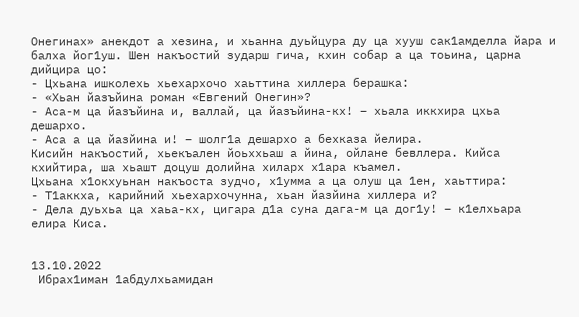Онегинах» анекдот а хезина, и хьанна дуьйцура ду ца хууш сак1амделла йара и балха йог1уш. Шен накъостий зударш гича, кхин собар а ца тоьина, царна дийцира цо:
- Цхьана ишколехь хьехархочо хаьттина хиллера берашка:
- «Хьан йазъйина роман «Евгений Онегин»?
- Аса-м ца йазъйина и, валлай, ца йазъйина-кх! – хьала иккхира цхьа дешархо.
- Аса а ца йазйина и! – шолг1а дешархо а бехказа йелира.
Кисийн накъостий, хьекъален йоьххьаш а йина, ойлане бевллера. Кийса кхийтира, ша хьашт доцуш долийна хиларх х1ара къамел.
Цхьана х1окхуьнан накъоста зудчо, х1умма а ца олуш ца 1ен, хаьттира:
- Т1аккха, карийний хьехархочунна, хьан йазйина хиллера и?
- Дела дуьхьа ца хаьа-кх, цигара д1а суна дага-м ца дог1у! – к1елхьара елира Киса.


13.10.2022
 Ибрах1иман 1абдулхьамидан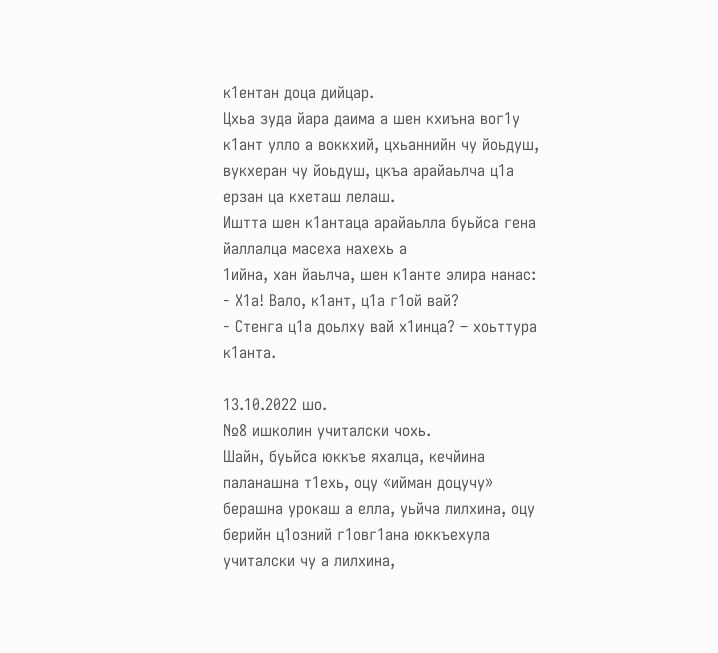к1ентан доца дийцар.
Цхьа зуда йара даима а шен кхиъна вог1у к1ант улло а воккхий, цхьаннийн чу йоьдуш, вукхеран чу йоьдуш, цкъа арайаьлча ц1а ерзан ца кхеташ лелаш.
Иштта шен к1антаца арайаьлла буьйса гена йаллалца масеха нахехь а
1ийна, хан йаьлча, шен к1анте элира нанас:
- Х1а! Вало, к1ант, ц1а г1ой вай?
- Стенга ц1а доьлху вай х1инца? – хоьттура к1анта.

13.10.2022 шо.
№8 ишколин учиталски чохь.
Шайн, буьйса юккъе яхалца, кечйина паланашна т1ехь, оцу «ийман доцучу» берашна урокаш а елла, уьйча лилхина, оцу берийн ц1озний г1овг1ана юккъехула учиталски чу а лилхина,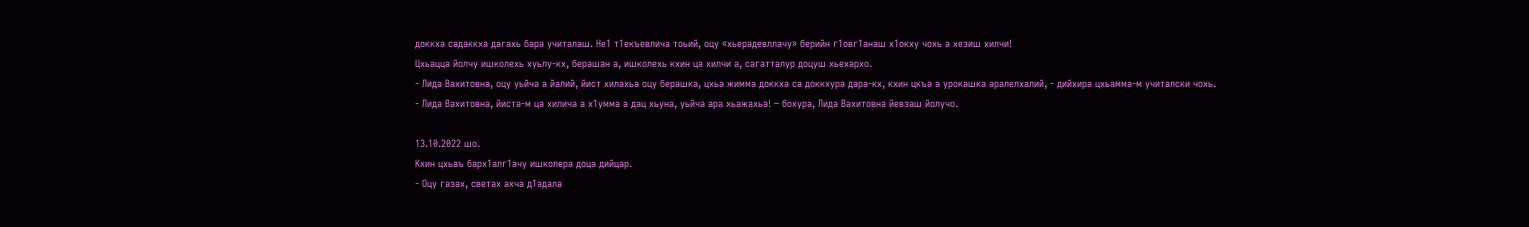доккха садаккха дагахь бара учиталаш. Не1 т1екъевлича тоьий, оцу «хьерадевллачу» берийн г1овг1анаш х1окху чохь а хезиш хилчи!
Цхьацца йолчу ишколехь хуьлу-кх, берашан а, ишколехь кхин ца хилчи а, сагатталур доцуш хьехархо.
- Лида Вахитовна, оцу уьйча а йалий, йист хилахьа оцу берашка, цхьа жимма доккха са доккхура дара-кх, кхин цкъа а урокашка аралелхалий, - дийхира цхьамма-м учиталски чохь.
- Лида Вахитовна, йиста-м ца хилича а х1умма а дац хьуна, уьйча ара хьажахьа! – бохура, Лида Вахитовна йевзаш йолучо.

13.10.2022 шо.
Кхин цхьаъ барх1алг1ачу ишколера доца дийцар.
- Оцу газах, светах ахча д1адала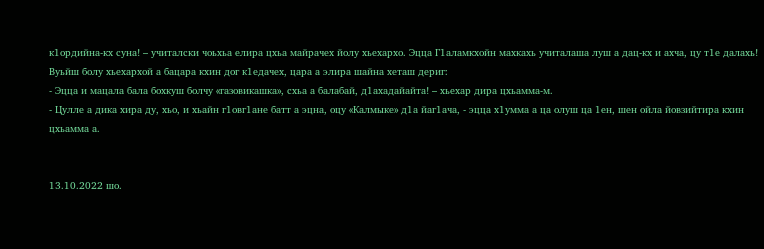к1ордийна-кх суна! – учиталски чоьхьа елира цхьа майрачех йолу хьехархо. Эцца Г1аламкхойн махкахь учиталаша луш а дац-кх и ахча, цу т1е далахь!
Вуьйш болу хьехархой а бацара кхин дог к1едачех, цара а элира шайна хеташ дериг:
- Эцца и мацала бала бохкуш болчу «газовикашка», схьа а балабай, д1ахадайайта! – хьехар дира цхьамма-м.
- Цулле а дика хира ду, хьо, и хьайн г1овг1ане батт а эцна, оцу «Калмыке» д1а йаг1ача, - эцца х1умма а ца олуш ца 1ен, шен ойла йовзийтира кхин цхьамма а.


13.10.2022 шо.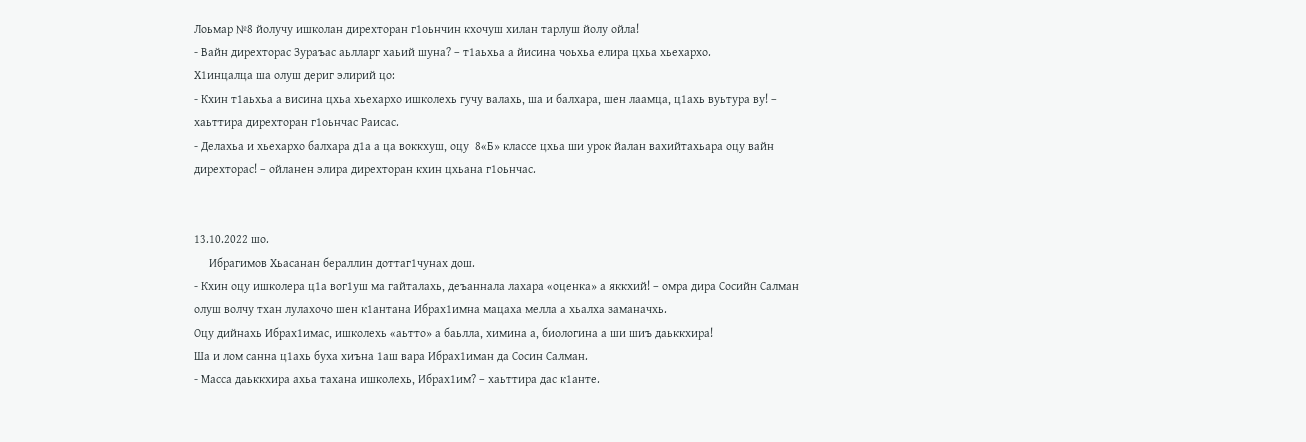Лоьмар №8 йолучу ишколан дирехторан г1оьнчин кхочуш хилан тарлуш йолу ойла!
- Вайн дирехторас Зураъас аьлларг хаьий шуна? – т1аьхьа а йисина чоьхьа елира цхьа хьехархо.
Х1инцалца ша олуш дериг элирий цо:
- Кхин т1аьхьа а висина цхьа хьехархо ишколехь гучу валахь, ша и балхара, шен лаамца, ц1ахь вуьтура ву! – хаьттира дирехторан г1оьнчас Раисас.
- Делахьа и хьехархо балхара д1а а ца воккхуш, оцу  8«Б» классе цхьа ши урок йалан вахийтахьара оцу вайн дирехторас! – ойланен элира дирехторан кхин цхьана г1оьнчас.


13.10.2022 шо.
     Ибрагимов Хьасанан бераллин доттаг1чунах дош.
- Кхин оцу ишколера ц1а вог1уш ма гайталахь, деъаннала лахара «оценка» а яккхий! – омра дира Сосийн Салман олуш волчу тхан лулахочо шен к1антана Ибрах1имна мацаха мелла а хьалха заманачхь.
Оцу дийнахь Ибрах1имас, ишколехь «аьтто» а баьлла, химина а, биологина а ши шиъ даьккхира!
Ша и лом санна ц1ахь буха хиъна 1аш вара Ибрах1иман да Сосин Салман.
- Масса даьккхира ахьа тахана ишколехь, Ибрах1им? – хаьттира дас к1анте.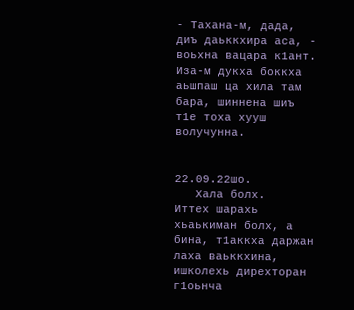- Тахана-м, дада, диъ даьккхира аса, - воьхна вацара к1ант.
Иза-м дукха боккха аьшпаш ца хила там бара, шиннена шиъ т1е тоха хууш волучунна.


22.09.22шо.
   Хала болх.
Иттех шарахь хьаькиман болх, а бина, т1аккха даржан лаха ваьккхина, ишколехь дирехторан г1оьнча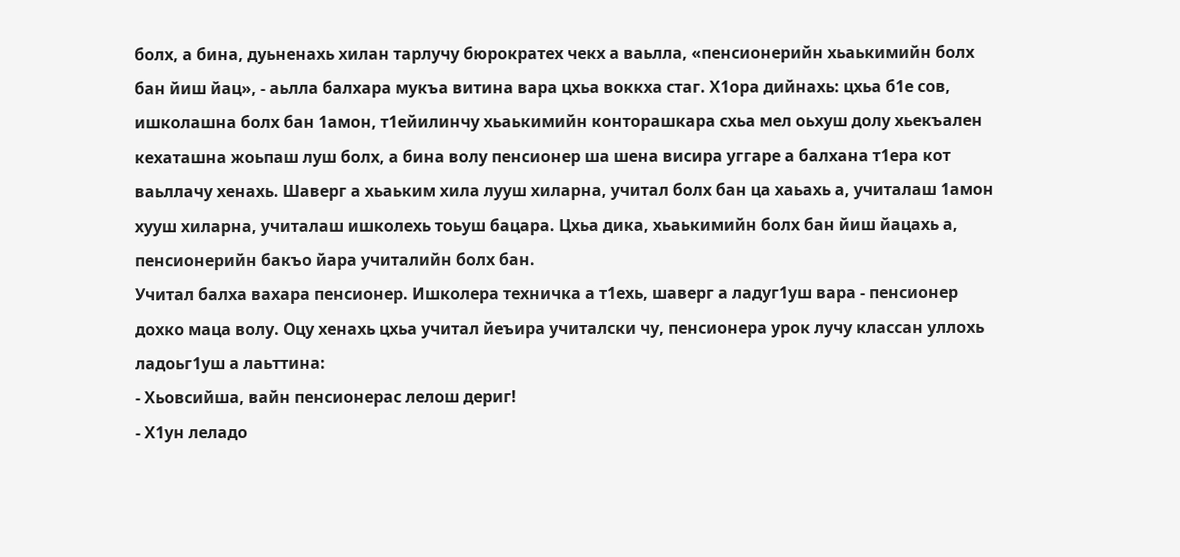болх, а бина, дуьненахь хилан тарлучу бюрократех чекх а ваьлла, «пенсионерийн хьаькимийн болх бан йиш йац», - аьлла балхара мукъа витина вара цхьа воккха стаг. Х1ора дийнахь: цхьа б1е сов, ишколашна болх бан 1амон, т1ейилинчу хьаькимийн конторашкара схьа мел оьхуш долу хьекъален кехаташна жоьпаш луш болх, а бина волу пенсионер ша шена висира уггаре а балхана т1ера кот ваьллачу хенахь. Шаверг а хьаьким хила лууш хиларна, учитал болх бан ца хаьахь а, учиталаш 1амон хууш хиларна, учиталаш ишколехь тоьуш бацара. Цхьа дика, хьаькимийн болх бан йиш йацахь а, пенсионерийн бакъо йара учиталийн болх бан.
Учитал балха вахара пенсионер. Ишколера техничка а т1ехь, шаверг а ладуг1уш вара - пенсионер дохко маца волу. Оцу хенахь цхьа учитал йеъира учиталски чу, пенсионера урок лучу классан уллохь ладоьг1уш а лаьттина:
- Хьовсийша, вайн пенсионерас лелош дериг!
- Х1ун леладо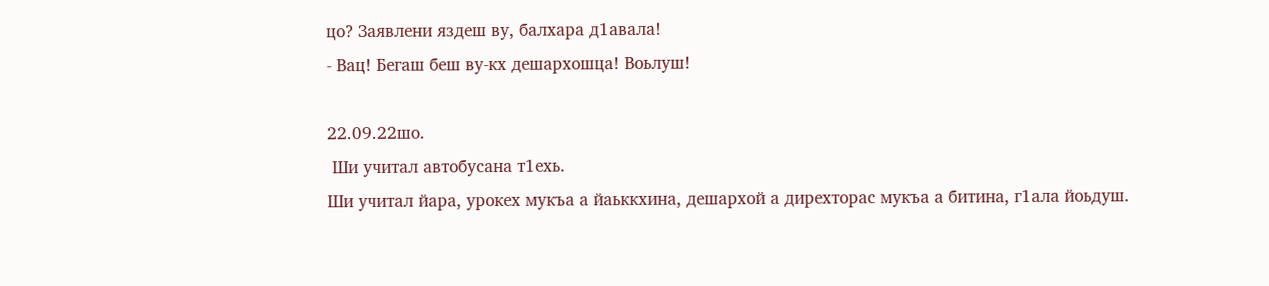цо? Заявлени яздеш ву, балхара д1авала!
- Вац! Бегаш беш ву-кх дешархошца! Воьлуш!

22.09.22шо.
 Ши учитал автобусана т1ехь.
Ши учитал йара, урокех мукъа а йаьккхина, дешархой а дирехторас мукъа а битина, г1ала йоьдуш.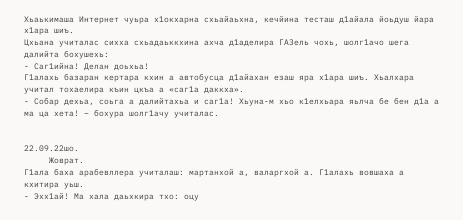Хьаькимаша Интернет чуьра х1окхарна схьайаьхна, кечйина тесташ д1айала йоьдуш йара х1ара шиъ.
Цхьана учиталас сихха схьадаьккхина ахча д1аделира ГАЗель чохь, шолг1ачо шега далийта бохушехь:
- Саг1ийна! Делан доьхьа!
Г1алахь базаран кертара кхин а автобусца д1айахан езаш яра х1ара шиъ. Хьалхара учитал тохаелира къин цкъа а «саг1а даккха».
- Собар дехьа, соьга а далийтахьа и саг1а! Хьуна-м хьо к1елхьара яьлча бе бен д1а а ма ца хета! – бохура шолг1ачу учиталас.


22.09.22шо.
     Жоврат.
Г1ала баха арабевллера учиталаш: мартанхой а, валаргхой а. Г1алахь вовшаха а кхитира уьш.
- Эхх1ай! Ма хала даьхкира тхо: оцу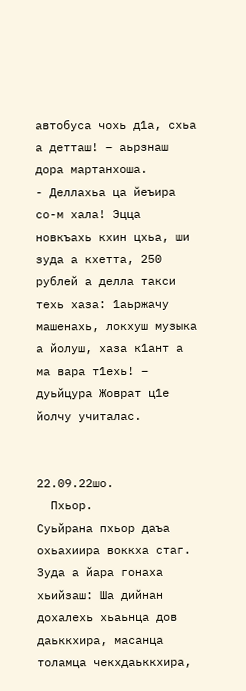автобуса чохь д1а, схьа а детташ! – аьрзнаш дора мартанхоша.
- Деллахьа ца йеъира со-м хала! Эцца новкъахь кхин цхьа, ши зуда а кхетта, 250 рублей а делла такси техь хаза: 1аьржачу машенахь, локхуш музыка а йолуш, хаза к1ант а ма вара т1ехь! – дуьйцура Жоврат ц1е йолчу учиталас.


22.09.22шо.
  Пхьор.
Суьйрана пхьор даъа охьахиира воккха стаг. Зуда а йара гонаха хьийзаш: Ша дийнан дохалехь хьаьнца дов даьккхира, масанца толамца чекхдаьккхира,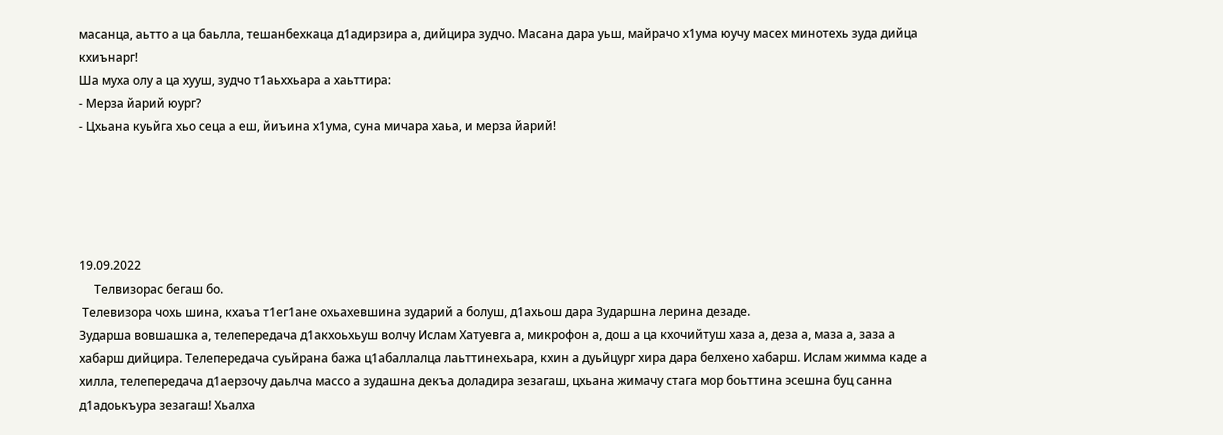масанца, аьтто а ца баьлла, тешанбехкаца д1адирзира а, дийцира зудчо. Масана дара уьш, майрачо х1ума юучу масех минотехь зуда дийца кхиънарг!
Ша муха олу а ца хууш, зудчо т1аьххьара а хаьттира:
- Мерза йарий юург?
- Цхьана куьйга хьо сеца а еш, йиъина х1ума, суна мичара хаьа, и мерза йарий!





19.09.2022
     Телвизорас бегаш бо.
 Телевизора чохь шина, кхаъа т1ег1ане охьахевшина зударий а болуш, д1ахьош дара Зударшна лерина дезаде.
Зударша вовшашка а, телепередача д1акхоьхьуш волчу Ислам Хатуевга а, микрофон а, дош а ца кхочийтуш хаза а, деза а, маза а, заза а хабарш дийцира. Телепередача суьйрана бажа ц1абаллалца лаьттинехьара, кхин а дуьйцург хира дара белхено хабарш. Ислам жимма каде а хилла, телепередача д1аерзочу даьлча массо а зудашна декъа доладира зезагаш, цхьана жимачу стага мор боьттина эсешна буц санна д1адоькъура зезагаш! Хьалха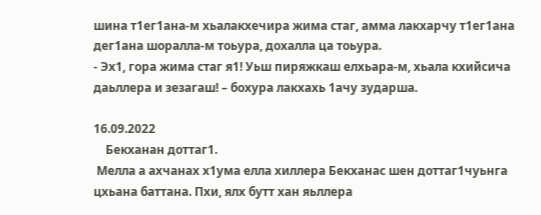шина т1ег1ана-м хьалакхечира жима стаг, амма лакхарчу т1ег1ана дег1ана шоралла-м тоьура, дохалла ца тоьура.
- Эх1, гора жима стаг я1! Уьш пиряжкаш елхьара-м, хьала кхийсича даьллера и зезагаш! – бохура лакхахь 1ачу зударша.

16.09.2022
    Бекханан доттаг1.
 Мелла а ахчанах х1ума елла хиллера Бекханас шен доттаг1чуьнга цхьана баттана. Пхи, ялх бутт хан яьллера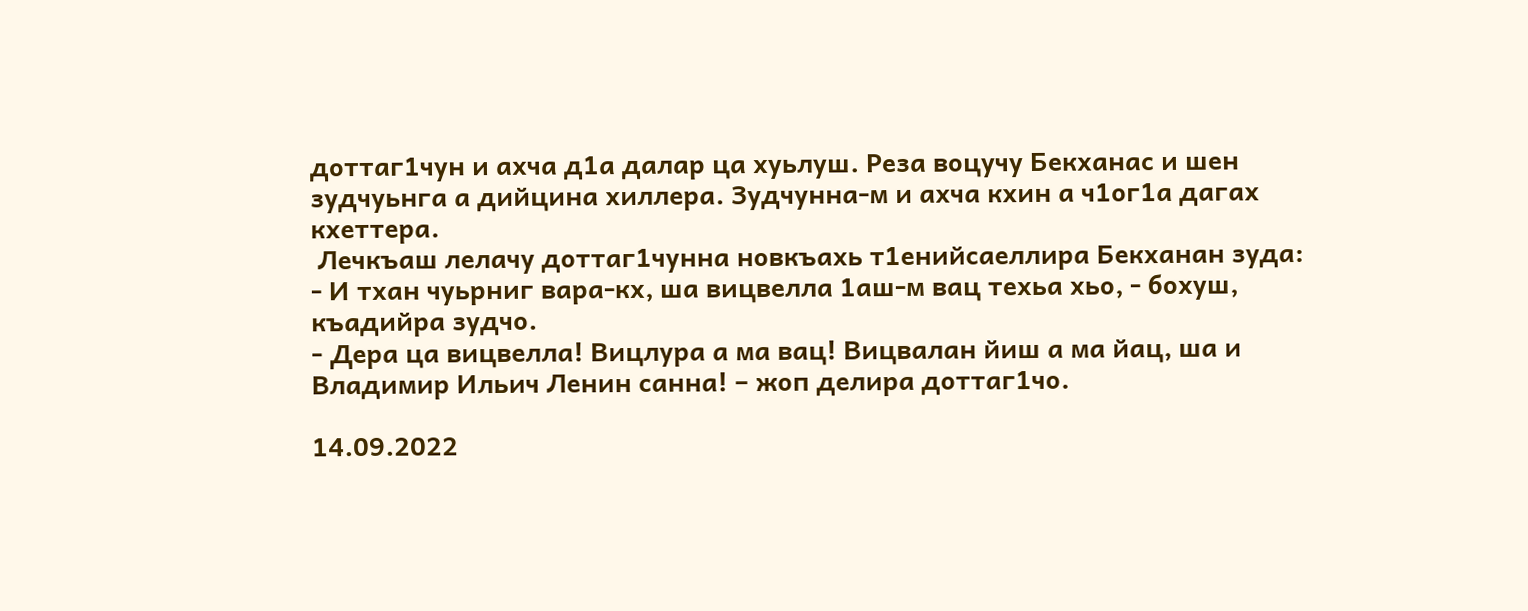доттаг1чун и ахча д1а далар ца хуьлуш. Реза воцучу Бекханас и шен зудчуьнга а дийцина хиллера. Зудчунна-м и ахча кхин а ч1ог1а дагах кхеттера.
 Лечкъаш лелачу доттаг1чунна новкъахь т1енийсаеллира Бекханан зуда:
- И тхан чуьрниг вара-кх, ша вицвелла 1аш-м вац техьа хьо, - бохуш, къадийра зудчо.
- Дера ца вицвелла! Вицлура а ма вац! Вицвалан йиш а ма йац, ша и Владимир Ильич Ленин санна! – жоп делира доттаг1чо.

14.09.2022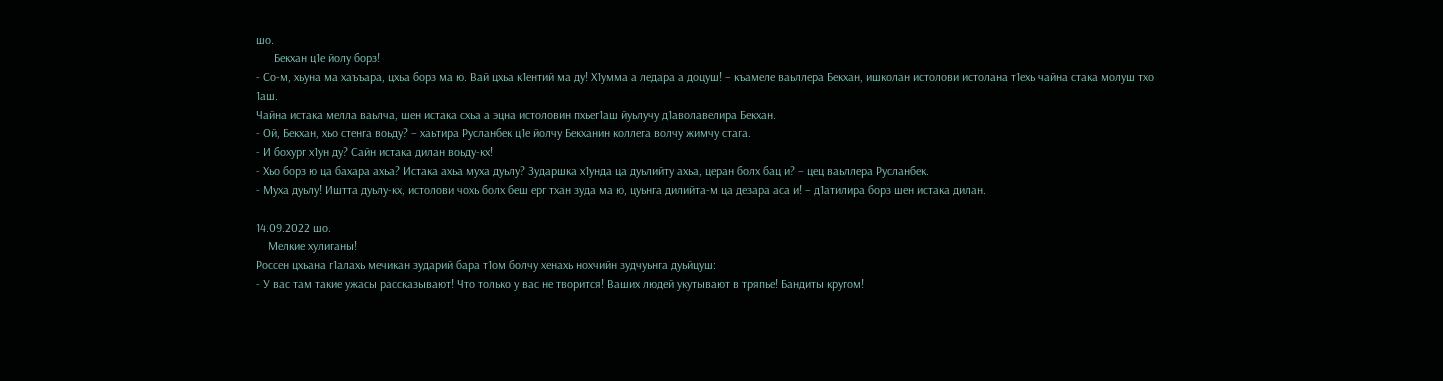шо.
      Бекхан ц1е йолу борз!
- Со-м, хьуна ма хаъъара, цхьа борз ма ю. Вай цхьа к1ентий ма ду! Х1умма а ледара а доцуш! – къамеле ваьллера Бекхан, ишколан истолови истолана т1ехь чайна стака молуш тхо 1аш.
Чайна истака мелла ваьлча, шен истака схьа а эцна истоловин пхьег1аш йуьлучу д1аволавелира Бекхан.
- Ой, Бекхан, хьо стенга воьду? – хаьтира Русланбек ц1е йолчу Бекханин коллега волчу жимчу стага.
- И бохург х1ун ду? Сайн истака дилан воьду-кх!
- Хьо борз ю ца бахара ахьа? Истака ахьа муха дуьлу? Зударшка х1унда ца дуьлийту ахьа, церан болх бац и? – цец ваьллера Русланбек.
- Муха дуьлу! Иштта дуьлу-кх, истолови чохь болх беш ерг тхан зуда ма ю, цуьнга дилийта-м ца дезара аса и! – д1атилира борз шен истака дилан.

14.09.2022 шо.
    Мелкие хулиганы!
Россен цхьана г1алахь мечикан зударий бара т1ом болчу хенахь нохчийн зудчуьнга дуьйцуш:
- У вас там такие ужасы рассказывают! Что только у вас не творится! Ваших людей укутывают в тряпье! Бандиты кругом!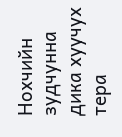Нохчийн зудчунна дика хуучух тера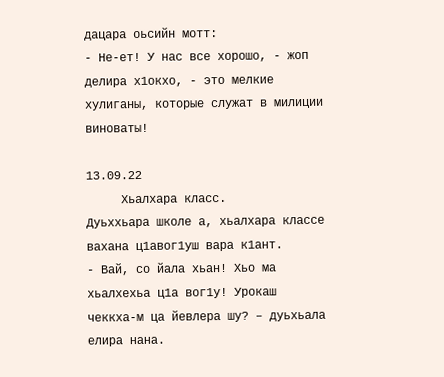дацара оьсийн мотт:
- Не-ет! У нас все хорошо, - жоп делира х1окхо, - это мелкие хулиганы, которые служат в милиции виноваты!

13.09.22
     Хьалхара класс.
Дуьххьара школе а, хьалхара классе вахана ц1авог1уш вара к1ант.
- Вай, со йала хьан! Хьо ма хьалхехьа ц1а вог1у! Урокаш чеккха-м ца йевлера шу? – дуьхьала елира нана.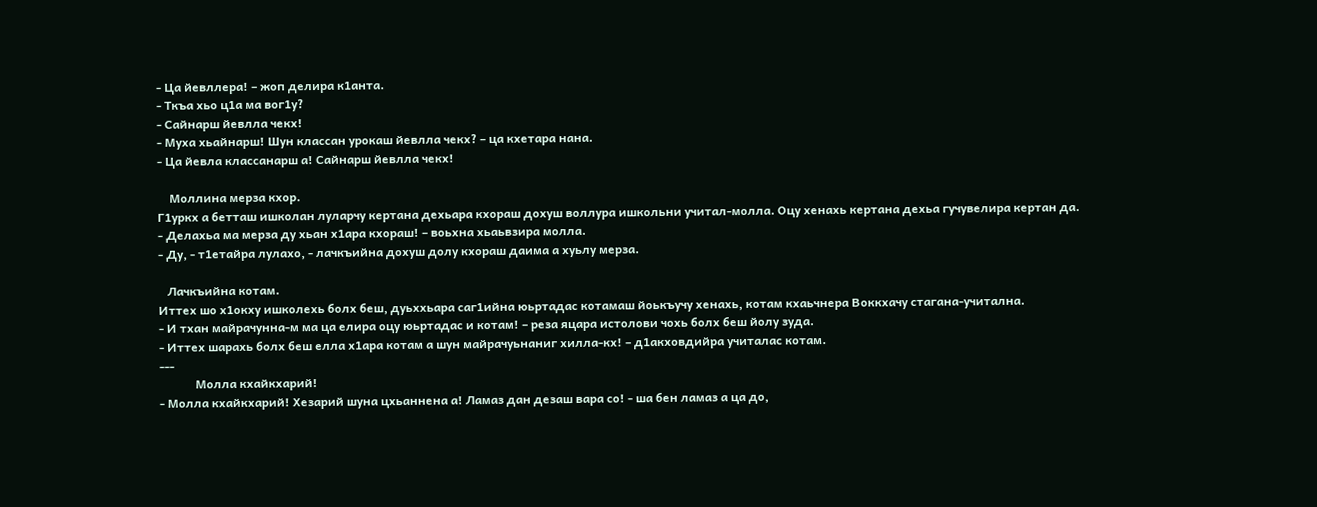- Ца йевллера! – жоп делира к1анта.
- Ткъа хьо ц1а ма вог1у?
- Сайнарш йевлла чекх!
- Муха хьайнарш! Шун классан урокаш йевлла чекх? – ца кхетара нана.
- Ца йевла классанарш а! Сайнарш йевлла чекх!

    Моллина мерза кхор.
Г1уркх а бетташ ишколан луларчу кертана дехьара кхораш дохуш воллура ишкольни учитал-молла. Оцу хенахь кертана дехьа гучувелира кертан да.
- Делахьа ма мерза ду хьан х1ара кхораш! – воьхна хьаьвзира молла.
- Ду, - т1етайра лулахо, - лачкъийна дохуш долу кхораш даима а хуьлу мерза.

   Лачкъийна котам.
Иттех шо х1окху ишколехь болх беш, дуьххьара саг1ийна юьртадас котамаш йоькъучу хенахь, котам кхаьчнера Воккхачу стагана-учитална.
- И тхан майрачунна-м ма ца елира оцу юьртадас и котам! – реза яцара истолови чохь болх беш йолу зуда.
- Иттех шарахь болх беш елла х1ара котам а шун майрачуьнаниг хилла-кх! – д1акховдийра учиталас котам.
---
            Молла кхайкхарий!
- Молла кхайкхарий! Хезарий шуна цхьаннена а! Ламаз дан дезаш вара со! - ша бен ламаз а ца до,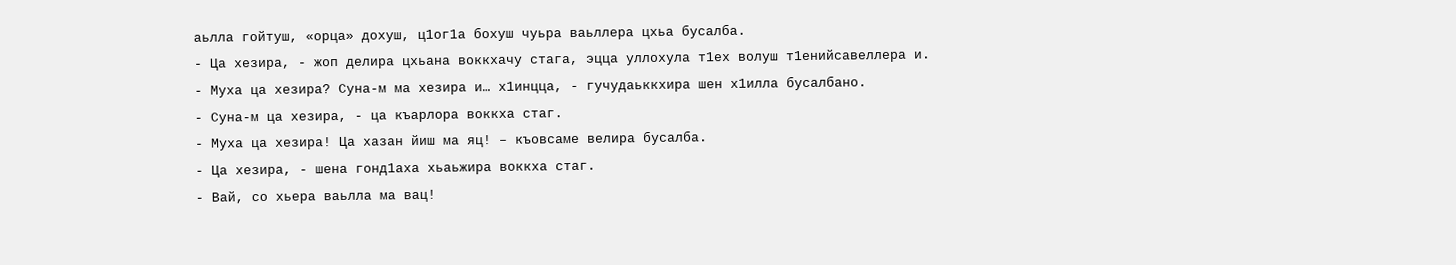аьлла гойтуш, «орца» дохуш, ц1ог1а бохуш чуьра ваьллера цхьа бусалба.
- Ца хезира, - жоп делира цхьана воккхачу стага, эцца уллохула т1ех волуш т1енийсавеллера и.
- Муха ца хезира? Суна-м ма хезира и… х1инцца, - гучудаьккхира шен х1илла бусалбано.
- Суна-м ца хезира, - ца къарлора воккха стаг.
- Муха ца хезира! Ца хазан йиш ма яц! – къовсаме велира бусалба.
- Ца хезира, - шена гонд1аха хьаьжира воккха стаг.
- Вай, со хьера ваьлла ма вац!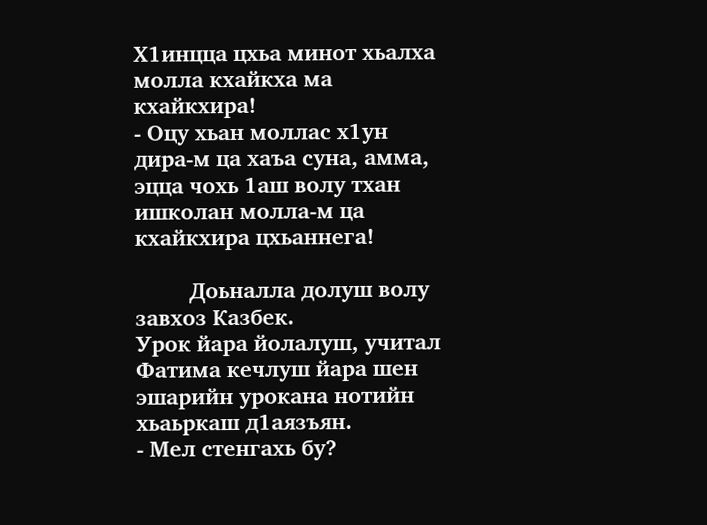Х1инцца цхьа минот хьалха молла кхайкха ма кхайкхира!
- Оцу хьан моллас х1ун дира-м ца хаъа суна, амма, эцца чохь 1аш волу тхан ишколан молла-м ца кхайкхира цхьаннега!

         Доьналла долуш волу завхоз Казбек.
Урок йара йолалуш, учитал Фатима кечлуш йара шен эшарийн урокана нотийн хьаьркаш д1аязъян.
- Мел стенгахь бу?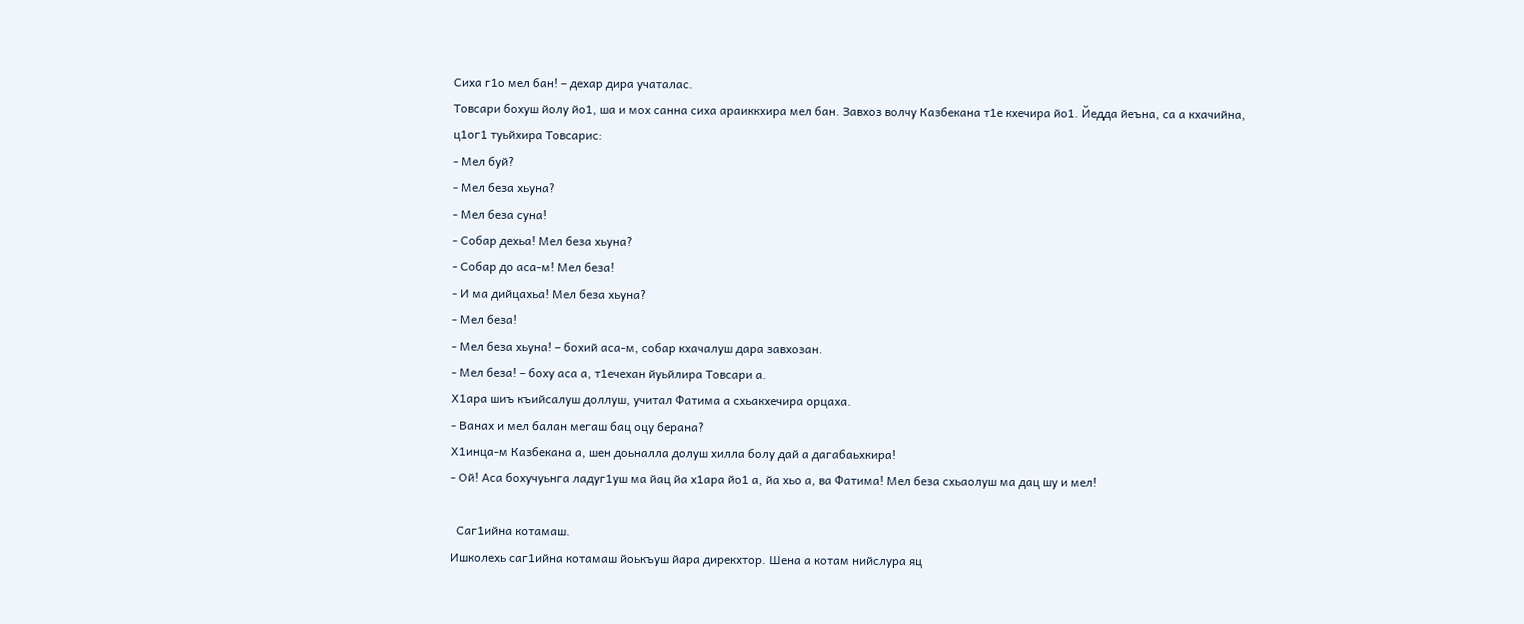Сиха г1о мел бан! – дехар дира учаталас.
Товсари бохуш йолу йо1, ша и мох санна сиха араиккхира мел бан. Завхоз волчу Казбекана т1е кхечира йо1. Йедда йеъна, са а кхачийна, ц1ог1 туьйхира Товсарис:
- Мел буй?
- Мел беза хьуна?
- Мел беза суна!
- Собар дехьа! Мел беза хьуна?
- Собар до аса-м! Мел беза!
- И ма дийцахьа! Мел беза хьуна?
- Мел беза!
- Мел беза хьуна! – бохий аса-м, собар кхачалуш дара завхозан.
- Мел беза! – боху аса а, т1ечехан йуьйлира Товсари а.
Х1ара шиъ къийсалуш доллуш, учитал Фатима а схьакхечира орцаха.
- Ванах и мел балан мегаш бац оцу берана?
Х1инца-м Казбекана а, шен доьналла долуш хилла болу дай а дагабаьхкира!
- Ой! Аса бохучуьнга ладуг1уш ма йац йа х1ара йо1 а, йа хьо а, ва Фатима! Мел беза схьаолуш ма дац шу и мел!

  Саг1ийна котамаш.
Ишколехь саг1ийна котамаш йоькъуш йара дирекхтор. Шена а котам нийслура яц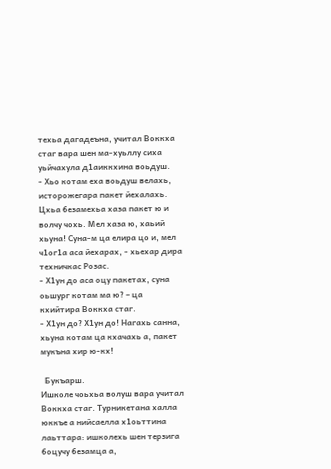техьа дагадеъна, учитал Воккха стаг вара шен ма-хуьллу сиха уьйчахула д1аиккхина воьдуш.
- Хьо котам еха воьдуш велахь, исторожегара пакет йехалахь. Цхьа безамехьа хаза пакет ю и волчу чохь. Мел хаза ю, хаьий хьуна! Суна-м ца елира цо и, мел ч1ог1а аса йехарах, - хьехар дира техничкас Розас.
- Х1ун до аса оцу пакетах, суна оьшург котам ма ю? – ца кхийтира Воккха стаг.
- Х1ун до? Х1ун до! Нагахь санна, хьуна котам ца кхачахь а, пакет мукъна хир ю-кх!

  Букъарш.
Ишколе чоьхьа волуш вара учитал Воккха стаг. Турникетана халла юккъе а нийсаелла х1оьттина лаьттара: ишколехь шен терзига боцучу безамца а,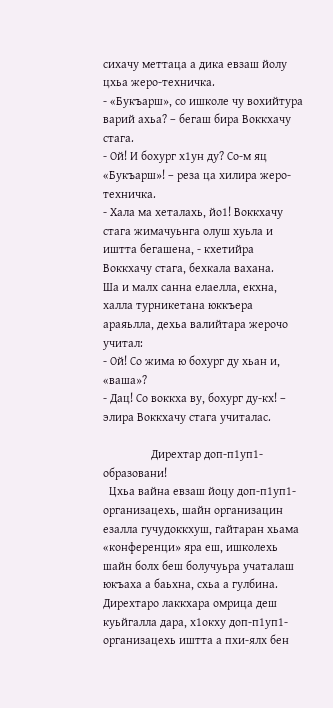сихачу меттаца а дика евзаш йолу цхьа жеро-техничка.
- «Букъарш», со ишколе чу вохийтура варий ахьа? – бегаш бира Воккхачу стага.
- Ой! И бохург х1ун ду? Со-м яц «Букъарш»! – реза ца хилира жеро-техничка.
- Хала ма хеталахь, йо1! Воккхачу стага жимачуьнга олуш хуьла и иштта бегашена, - кхетийра Воккхачу стага, бехкала вахана.
Ша и малх санна елаелла, екхна, халла турникетана юккъера араяьлла, дехьа валийтара жерочо учитал:
- Ой! Со жима ю бохург ду хьан и, «ваша»?
- Дац! Со воккха ву, бохург ду-кх! – элира Воккхачу стага учиталас.

                Дирехтар доп-п1уп1-образовани!
  Цхьа вайна евзаш йоцу доп-п1уп1-организацехь, шайн организацин езалла гучудоккхуш, гайтаран хьама «конференци» яра еш, ишколехь шайн болх беш болучуьра учаталаш юкъаха а баьхна, схьа а гулбина. Дирехтаро лаккхара омрица деш куьйгалла дара, х1окху доп-п1уп1-организацехь иштта а пхи-ялх бен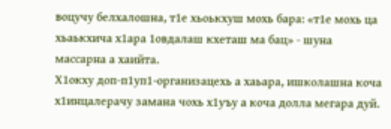воцучу белхалошна, т1е хьоькхуш мохь бара: «т1е мохь ца хьаькхича х1ара 1овдалаш кхеташ ма бац» - шуна массарна а хаийта.
Х1окху доп-п1уп1-организацехь а хаьара, ишколашна коча х1инцалерачу замана чохь х1уъу а коча долла мегара дуй.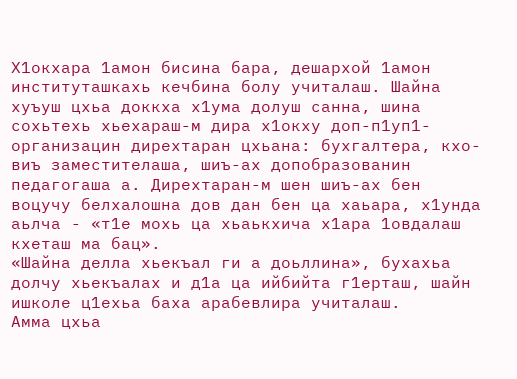Х1окхара 1амон бисина бара, дешархой 1амон институташкахь кечбина болу учиталаш. Шайна хуъуш цхьа доккха х1ума долуш санна, шина сохьтехь хьехараш-м дира х1окху доп-п1уп1-организацин дирехтаран цхьана: бухгалтера, кхо-виъ заместителаша, шиъ-ах допобразованин педагогаша а. Дирехтаран-м шен шиъ-ах бен воцучу белхалошна дов дан бен ца хаьара, х1унда аьлча - «т1е мохь ца хьаькхича х1ара 1овдалаш кхеташ ма бац».
«Шайна делла хьекъал ги а доьллина», бухахьа долчу хьекъалах и д1а ца ийбийта г1ерташ, шайн ишколе ц1ехьа баха арабевлира учиталаш.
Амма цхьа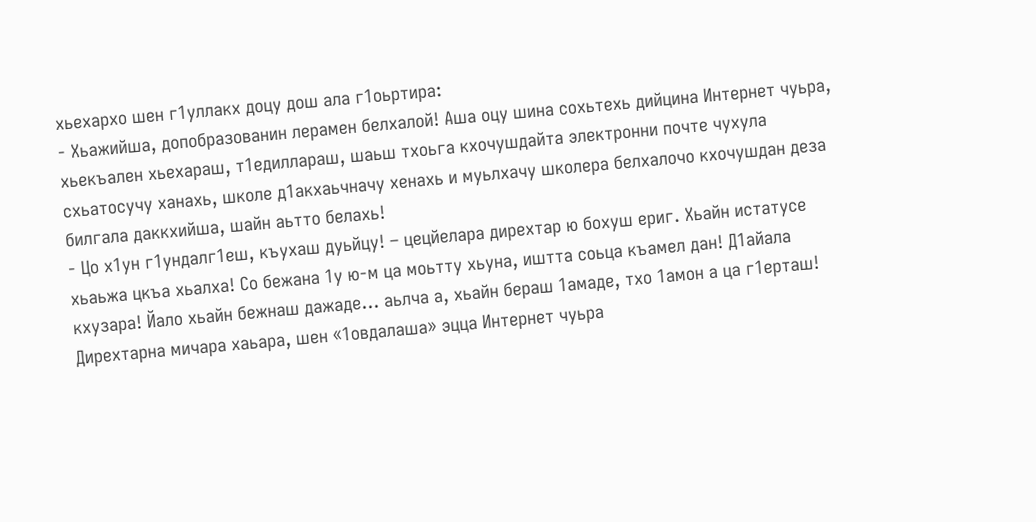хьехархо шен г1уллакх доцу дош ала г1оьртира:
- Хьажийша, допобразованин лерамен белхалой! Аша оцу шина сохьтехь дийцина Интернет чуьра, хьекъален хьехараш, т1едиллараш, шаьш тхоьга кхочушдайта электронни почте чухула схьатосучу ханахь, школе д1акхаьчначу хенахь и муьлхачу школера белхалочо кхочушдан деза билгала даккхийша, шайн аьтто белахь!
- Цо х1ун г1ундалг1еш, къухаш дуьйцу! – цецйелара дирехтар ю бохуш ериг. Хьайн истатусе хьаьжа цкъа хьалха! Со бежана 1у ю-м ца моьтту хьуна, иштта соьца къамел дан! Д1айала кхузара! Йало хьайн бежнаш дажаде… аьлча а, хьайн бераш 1амаде, тхо 1амон а ца г1ерташ!
Дирехтарна мичара хаьара, шен «1овдалаша» эцца Интернет чуьра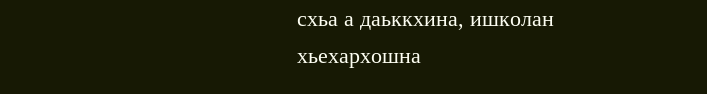схьа а даьккхина, ишколан хьехархошна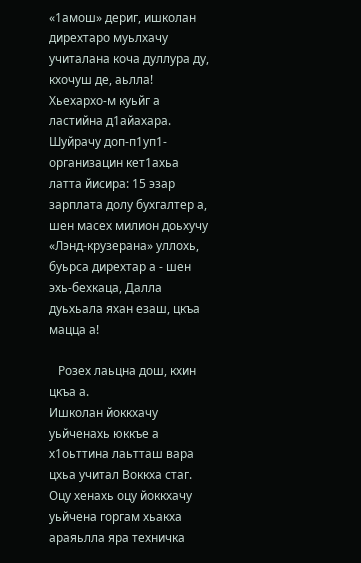«1амош» дериг, ишколан дирехтаро муьлхачу учиталана коча дуллура ду, кхочуш де, аьлла!
Хьехархо-м куьйг а ластийна д1айахара.
Шуйрачу доп-п1уп1-организацин кет1ахьа латта йисира: 15 эзар зарплата долу бухгалтер а, шен масех милион доьхучу «Лэнд-крузерана» уллохь, буьрса дирехтар а - шен эхь-бехкаца, Далла дуьхьала яхан езаш, цкъа мацца а!

   Розех лаьцна дош, кхин цкъа а.
Ишколан йоккхачу уьйченахь юккъе а х1оьттина лаьтташ вара цхьа учитал Воккха стаг. Оцу хенахь оцу йоккхачу уьйчена горгам хьакха араяьлла яра техничка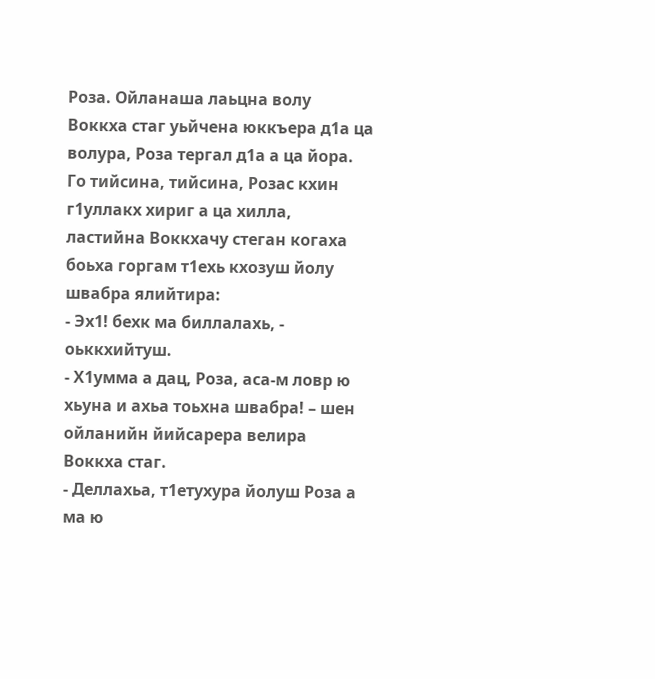Роза. Ойланаша лаьцна волу Воккха стаг уьйчена юккъера д1а ца волура, Роза тергал д1а а ца йора. Го тийсина, тийсина, Розас кхин г1уллакх хириг а ца хилла, ластийна Воккхачу стеган когаха боьха горгам т1ехь кхозуш йолу швабра ялийтира:
- Эх1! бехк ма биллалахь, - оьккхийтуш.
- Х1умма а дац, Роза, аса-м ловр ю хьуна и ахьа тоьхна швабра! – шен ойланийн йийсарера велира Воккха стаг.
- Деллахьа, т1етухура йолуш Роза а ма ю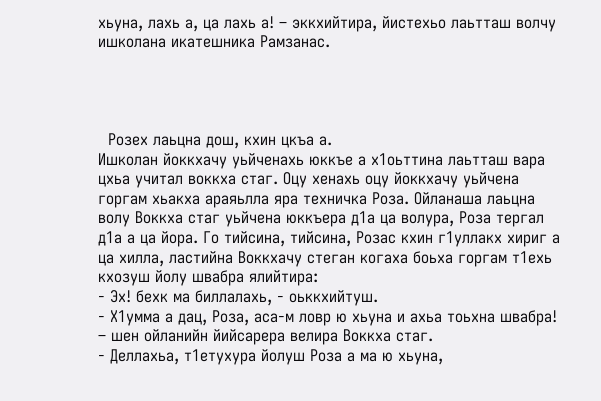хьуна, лахь а, ца лахь а! – эккхийтира, йистехьо лаьтташ волчу ишколана икатешника Рамзанас.




  Розех лаьцна дош, кхин цкъа а.
Ишколан йоккхачу уьйченахь юккъе а х1оьттина лаьтташ вара цхьа учитал воккха стаг. Оцу хенахь оцу йоккхачу уьйчена горгам хьакха араяьлла яра техничка Роза. Ойланаша лаьцна волу Воккха стаг уьйчена юккъера д1а ца волура, Роза тергал д1а а ца йора. Го тийсина, тийсина, Розас кхин г1уллакх хириг а ца хилла, ластийна Воккхачу стеган когаха боьха горгам т1ехь кхозуш йолу швабра ялийтира:
- Эх! бехк ма биллалахь, - оьккхийтуш.
- Х1умма а дац, Роза, аса-м ловр ю хьуна и ахьа тоьхна швабра! – шен ойланийн йийсарера велира Воккха стаг.
- Деллахьа, т1етухура йолуш Роза а ма ю хьуна,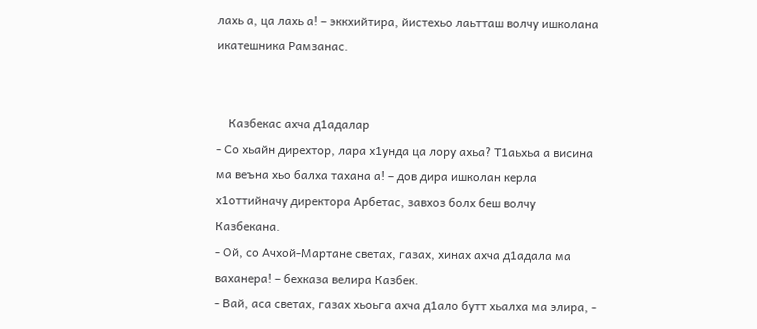лахь а, ца лахь а! – эккхийтира, йистехьо лаьтташ волчу ишколана икатешника Рамзанас.


    Казбекас ахча д1адалар
- Со хьайн дирехтор, лара х1унда ца лору ахьа? Т1аьхьа а висина ма веъна хьо балха тахана а! – дов дира ишколан керла х1оттийначу директора Арбетас, завхоз болх беш волчу Казбекана.
- Ой, со Ачхой-Мартане светах, газах, хинах ахча д1адала ма ваханера! – бехказа велира Казбек.
- Вай, аса светах, газах хьоьга ахча д1ало бутт хьалха ма элира, -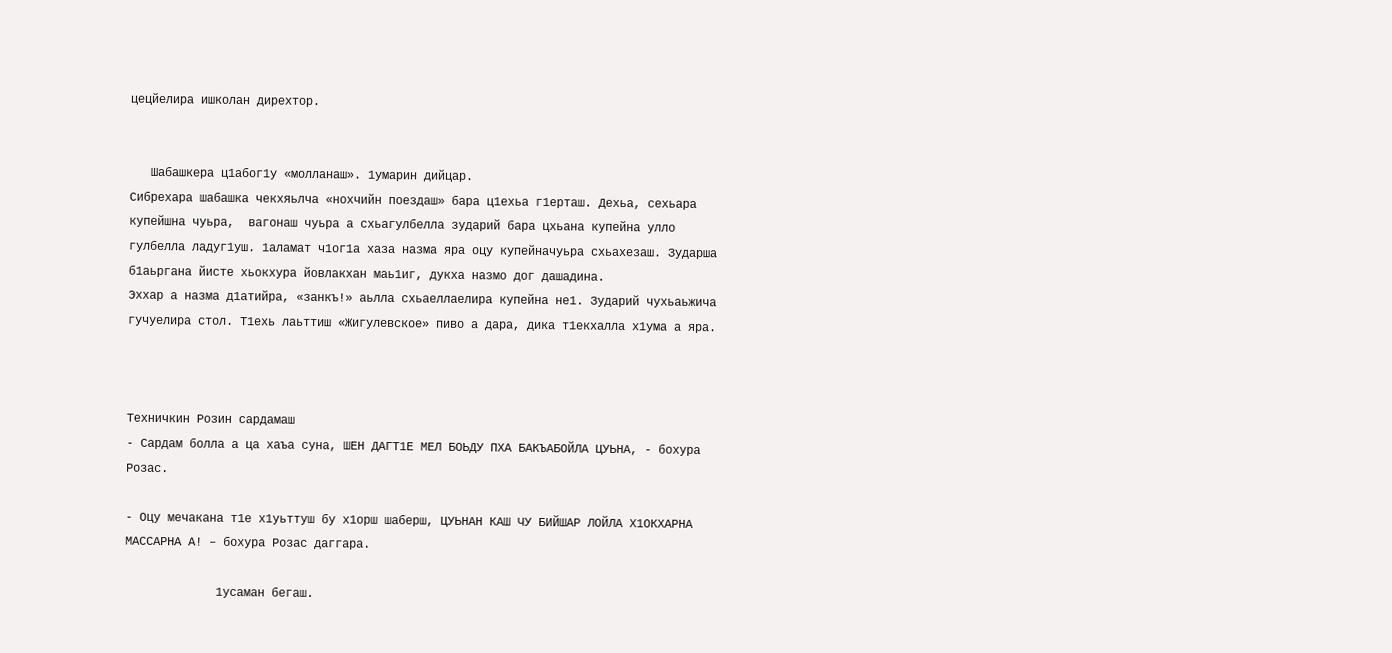цецйелира ишколан дирехтор.


   Шабашкера ц1абог1у «молланаш». 1умарин дийцар.
Сибрехара шабашка чекхяьлча «нохчийн поездаш» бара ц1ехьа г1ерташ. Дехьа, сехьара купейшна чуьра,  вагонаш чуьра а схьагулбелла зударий бара цхьана купейна улло гулбелла ладуг1уш. 1аламат ч1ог1а хаза назма яра оцу купейначуьра схьахезаш. Зударша б1аьргана йисте хьокхура йовлакхан маь1иг, дукха назмо дог дашадина.
Эххар а назма д1атийра, «занкъ!» аьлла схьаеллаелира купейна не1. Зударий чухьаьжича гучуелира стол. Т1ехь лаьттиш «Жигулевское» пиво а дара, дика т1екхалла х1ума а яра.



Техничкин Розин сардамаш
- Сардам болла а ца хаъа суна, ШЕН ДАГТ1Е МЕЛ БОЬДУ ПХА БАКЪАБОЙЛА ЦУЬНА, - бохура Розас.

- Оцу мечакана т1е х1уьттуш бу х1орш шаберш, ЦУЬНАН КАШ ЧУ БИЙШАР ЛОЙЛА Х1ОКХАРНА МАССАРНА А! – бохура Розас даггара.

             1усаман бегаш.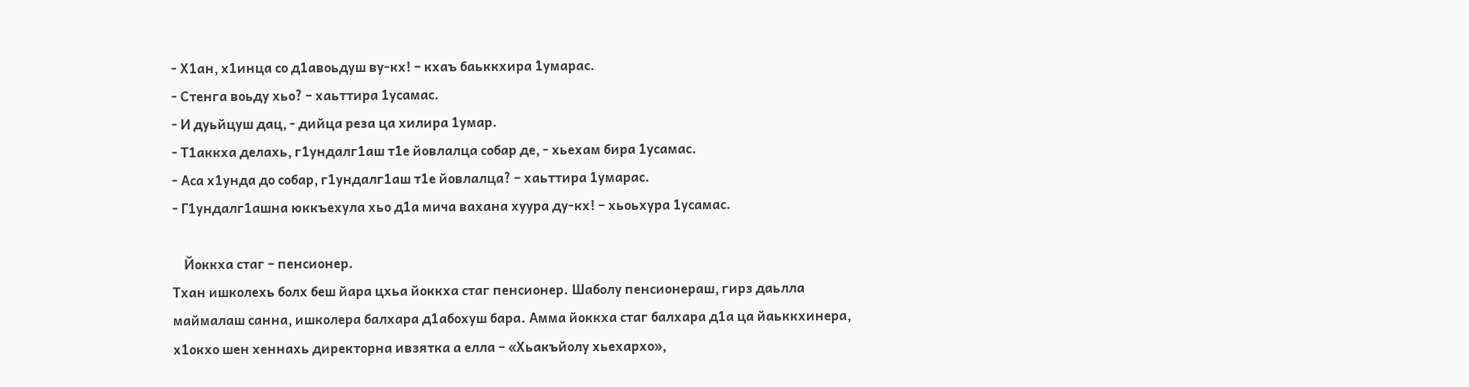- Х1ан, х1инца со д1авоьдуш ву-кх! – кхаъ баьккхира 1умарас.
- Стенга воьду хьо? – хаьттира 1усамас.
- И дуьйцуш дац, - дийца реза ца хилира 1умар.
- Т1аккха делахь, г1ундалг1аш т1е йовлалца собар де, - хьехам бира 1усамас.
- Аса х1унда до собар, г1ундалг1аш т1е йовлалца? – хаьттира 1умарас.
- Г1ундалг1ашна юккъехула хьо д1а мича вахана хуура ду-кх! – хьоьхура 1усамас.

    Йоккха стаг – пенсионер.
Тхан ишколехь болх беш йара цхьа йоккха стаг пенсионер. Шаболу пенсионераш, гирз даьлла маймалаш санна, ишколера балхара д1абохуш бара. Амма йоккха стаг балхара д1а ца йаьккхинера, х1окхо шен хеннахь директорна ивзятка а елла – «Хьакъйолу хьехархо»,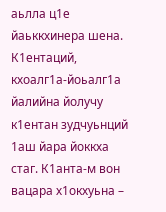аьлла ц1е йаьккхинера шена.  К1ентаций, кхоалг1а-йоьалг1а йалийна йолучу к1ентан зудчуьнций 1аш йара йоккха стаг. К1анта-м вон вацара х1окхуьна –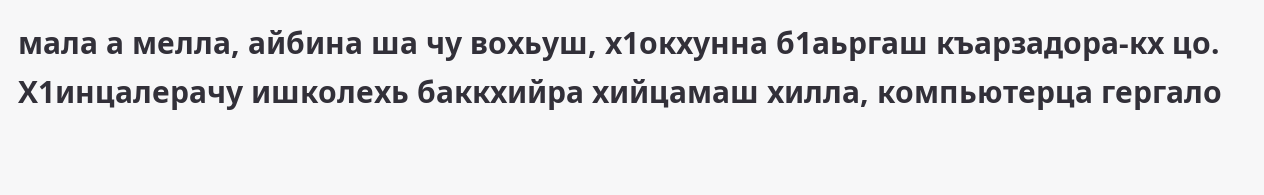мала а мелла, айбина ша чу вохьуш, х1окхунна б1аьргаш къарзадора-кх цо.
Х1инцалерачу ишколехь баккхийра хийцамаш хилла, компьютерца гергало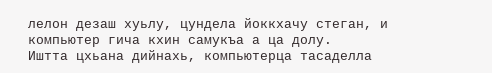лелон дезаш хуьлу, цундела йоккхачу стеган, и компьютер гича кхин самукъа а ца долу.
Иштта цхьана дийнахь, компьютерца тасаделла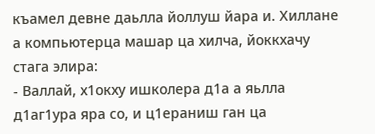къамел девне даьлла йоллуш йара и. Хиллане а компьютерца машар ца хилча, йоккхачу стага элира:
- Валлай, х1окху ишколера д1а а яьлла д1аг1ура яра со, и ц1ераниш ган ца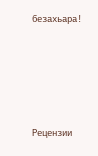безахьара!





Рецензии